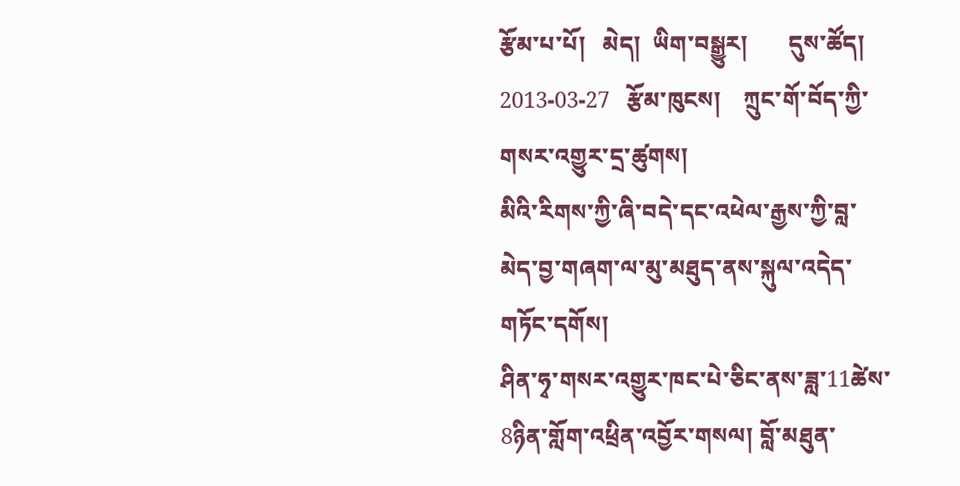རྩོམ་པ་པོ།   མེད།  ཡིག་བསྒྱུར།       དུས་ཚོད།   2013-03-27   རྩོམ་ཁུངས།    ཀྲུང་གོ་བོད་ཀྱི་གསར་འགྱུར་དྲ་ཚུགས།
མིའི་རིགས་ཀྱི་ཞི་བདེ་དང་འཕེལ་རྒྱས་ཀྱི་བླ་མེད་བྱ་གཞག་ལ་མུ་མཐུད་ནས་སྐུལ་འདེད་གཏོང་དགོས།
ཤིན་ཧྭ་གསར་འགྱུར་ཁང་པེ་ཅིང་ནས་ཟླ་11ཚེས་8ཉིན་གློག་འཕྲིན་འབྱོར་གསལ། བློ་མཐུན་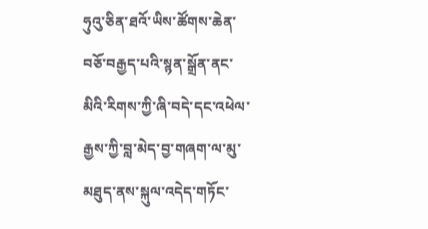ཧུའུ་ཅིན་ཐའོ་ཡིས་ཚོགས་ཆེན་བཅོ་བརྒྱད་པའི་སྙན་སྒྲོན་ནང་མིའི་རིགས་ཀྱི་ཞི་བདེ་དང་འཕེལ་རྒྱས་ཀྱི་བླ་མེད་བྱ་གཞག་ལ་མུ་མཐུད་ནས་སྐུལ་འདེད་གཏོང་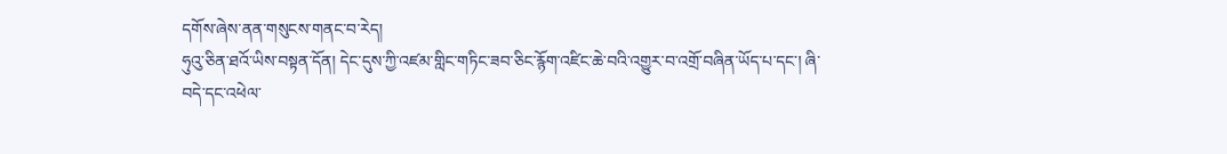དགོས་ཞེས་ནན་གསུངས་གནང་བ་རེད།
ཧུའུ་ཅིན་ཐའོ་ཡིས་བསྟན་དོན། དེང་དུས་ཀྱི་འཛམ་གླིང་གཏིང་ཟབ་ཅིང་རྙོག་འཛིང་ཆེ་བའི་འགྱུར་བ་འགྲོ་བཞིན་ཡོད་པ་དང་། ཞི་བདེ་དང་འཕེལ་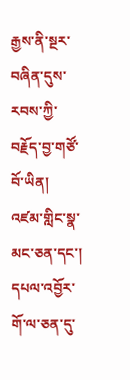རྒྱས་ནི་སྔར་བཞིན་དུས་རབས་ཀྱི་བརྗོད་བྱ་གཙོ་བོ་ཡིན། འཛམ་གླིང་སྣ་མང་ཅན་དང་། དཔལ་འབྱོར་གོ་ལ་ཅན་དུ་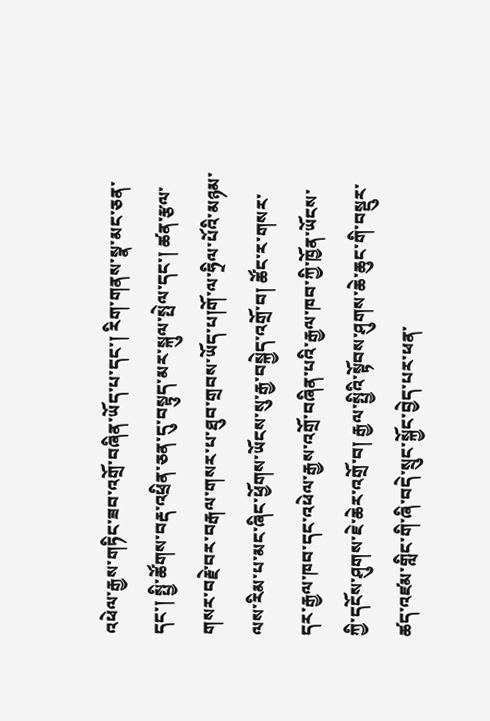འཕེལ་རྒྱས་གཏིང་ཟབ་འགྲོ་བཞིན་ཡོད་པ་དང་། རིག་གནས་སྣ་མང་ཅན་དང་། སྤྱི་ཚོགས་བརྡ་འཕྲིན་ཅན་དུ་བསྟུད་མར་སྐུལ་སྤེལ་དང་། ཚན་རྩལ་གསར་བརྗེ་བར་བརྒལ་གསར་པ་ཐུབ་གྲབས་ཡོད་པ།གོ་ལ་ཧྲིལ་པོའི་མཉམ་ལས་རིམ་པ་མང་ཞིང་ཕྱོགས་ཡོངས་སུ་རྒྱ་བསྐྱེད་འགྲོ་བ། ཚོང་ར་གསར་དར་རྒྱལ་ཁབ་དང་འཕེལ་རྒྱས་འགྲོ་བཞིན་པའི་རྒྱལ་ཁབ་ཀྱི་ཁྱོན་ཡོངས་ཀྱི་དངོས་ཤུགས་ཇེ་ཆེར་འགྲོ་བ། རྒྱལ་སྤྱིའི་སྟོབས་ཤུགས་ཆེ་ཆུང་གི་བསྡུར་ཚད་འཛམ་གླིང་གི་ཞི་བདེ་སྲུང་སྐྱོང་བྱེད་པར་ཕན་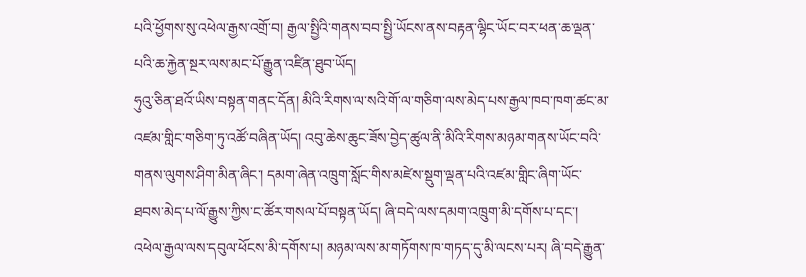པའི་ཕྱོགས་སུ་འཕེལ་རྒྱས་འགྲོ་བ། རྒྱལ་སྤྱིའི་གནས་བབ་སྤྱི་ཡོངས་ནས་བརྟན་ལྷིང་ཡོང་བར་ཕན་ཆ་ལྡན་པའི་ཆ་རྐྱེན་སྔར་ལས་མང་པོ་རྒྱུན་འཛིན་ཐུབ་ཡོད།
ཧུའུ་ཅིན་ཐའོ་ཡིས་བསྟན་གནང་དོན། མིའི་རིགས་ལ་སའི་གོ་ལ་གཅིག་ལས་མེད་པས་རྒྱལ་ཁབ་ཁག་ཚང་མ་འཛམ་གླིང་གཅིག་ཏུ་འཚོ་བཞིན་ཡོད། འབུ་ཆེས་ཆུང་ཟོས་བྱེད་ཚུལ་ནི་མིའི་རིགས་མཉམ་གནས་ཡོང་བའི་གནས་ལུགས་ཤིག་མིན་ཞིང་། དམག་ཞེན་འཁྲུག་སློང་གིས་མཛེས་སྡུག་ལྡན་པའི་འཛམ་གླིང་ཞིག་ཡོང་ཐབས་མེད་པ་ལོ་རྒྱུས་ཀྱིས་ང་ཚོར་གསལ་པོ་བསྟན་ཡོད། ཞི་བདེ་ལས་དམག་འཁྲུག་མི་དགོས་པ་དང་། འཕེལ་རྒྱལ་ལས་དབུལ་ཕོངས་མི་དགོས་པ། མཉམ་ལས་མ་གཏོགས་ཁ་གཏད་དུ་མི་ལངས་པར། ཞི་བདེ་རྒྱུན་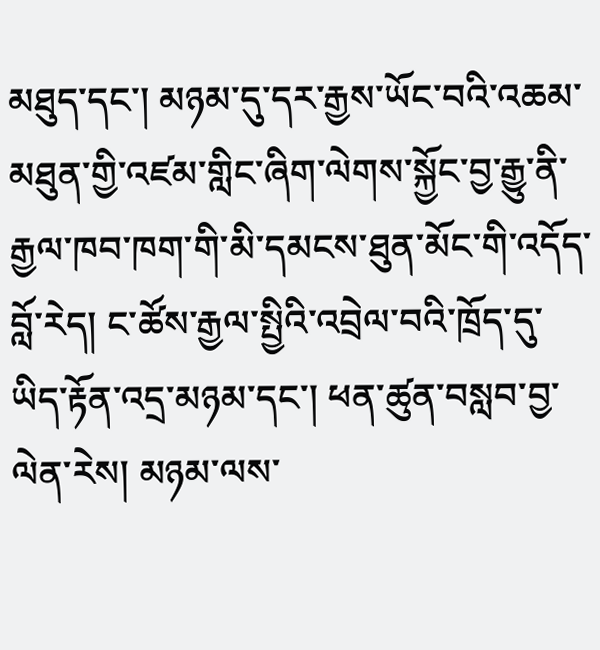མཐུད་དང་། མཉམ་དུ་དར་རྒྱས་ཡོང་བའི་འཆམ་མཐུན་གྱི་འཛམ་གླིང་ཞིག་ལེགས་སྐྱོང་བྱ་རྒྱུ་ནི་རྒྱལ་ཁབ་ཁག་གི་མི་དམངས་ཐུན་མོང་གི་འདོད་བློ་རེད། ང་ཚོས་རྒྱལ་སྤྱིའི་འབྲེལ་བའི་ཁྲོད་དུ་ཡིད་རྟོན་འདྲ་མཉམ་དང་། ཕན་ཚུན་བསླབ་བྱ་ལེན་རེས། མཉམ་ལས་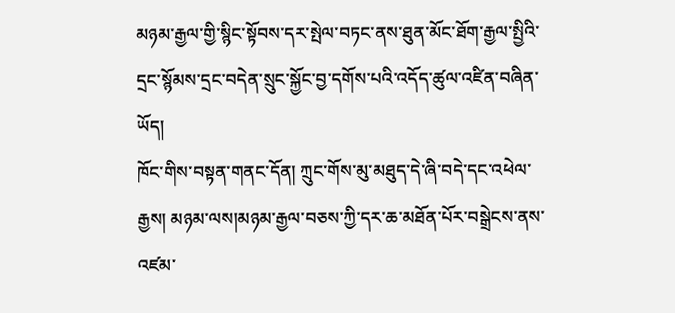མཉམ་རྒྱལ་གྱི་སྙིང་སྟོབས་དར་སྤེལ་བཏང་ནས་ཐུན་མོང་ཐོག་རྒྱལ་སྤྱིའི་དྲང་སྙོམས་དྲང་བདེན་སྲུང་སྐྱོང་བྱ་དགོས་པའི་འདོད་ཚུལ་འཛིན་བཞིན་ཡོད།
ཁོང་གིས་བསྟན་གནང་དོན། ཀྲུང་གོས་མུ་མཐུད་དེ་ཞི་བདེ་དང་འཕེལ་རྒྱས། མཉམ་ལས།མཉམ་རྒྱལ་བཅས་ཀྱི་དར་ཆ་མཐོན་པོར་བསྒྲེངས་ནས་འཛམ་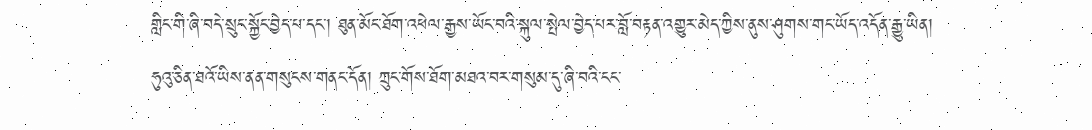གླིང་གི་ཞི་བདེ་སྲུང་སྐྱོང་བྱེད་པ་དང་། ཐུན་མོང་ཐོག་འཕེལ་རྒྱས་ཡོང་བའི་སྐུལ་སྤེལ་བྱེད་པར་བློ་བརྟན་འགྱུར་མེད་ཀྱིས་ནུས་ཤུགས་གང་ཡོད་འདོན་རྒྱུ་ཡིན།
ཧུའུ་ཅིན་ཐའོ་ཡིས་ནན་གསུངས་གནང་དོན། ཀྲུང་གོས་ཐོག་མཐའ་བར་གསུམ་དུ་ཞི་བའི་ངང་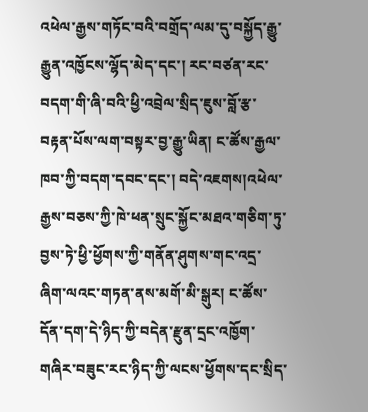འཕེལ་རྒྱས་གཏོང་བའི་བགྲོད་ལམ་དུ་བསྐྱོད་རྒྱུ་རྒྱུན་འཁྱོངས་ལྷོད་མེད་དང་། རང་བཙན་རང་བདག་གི་ཞི་བའི་ཕྱི་འབྲེལ་སྲིད་ཇུས་བློ་རྩ་བརྟན་པོས་ལག་བསྟར་བྱ་རྒྱུ་ཡིན། ང་ཚོས་རྒྱལ་ཁབ་ཀྱི་བདག་དབང་དང་། བདེ་འཇགས།འཕེལ་རྒྱས་བཅས་ཀྱི་ཁེ་ཕན་སྲུང་སྐྱོང་མཐའ་གཅིག་ཏུ་བྱས་ཏེ་ཕྱི་ཕྱོགས་ཀྱི་གནོན་ཤུགས་གང་འདྲ་ཞིག་ལའང་གཏན་ནས་མགོ་མི་སྒུར། ང་ཚོས་དོན་དག་དེ་ཉིད་ཀྱི་བདེན་རྫུན་དྲང་འཁྱོག་གཞིར་བཟུང་རང་ཉིད་ཀྱི་ལངས་ཕྱོགས་དང་སྲིད་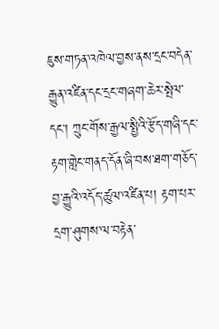ཇུས་གཏན་འཁེལ་བྱས་ནས་དྲང་བདེན་རྒྱུན་འཛིན་དང་དྲང་གཞག་ཆེར་སྤེལ་དང་། ཀྲུང་གོས་རྒྱལ་སྤྱིའི་རྩོད་གཞི་དང་རྟག་གླེང་གནད་དོན་ཞི་བས་ཐག་གཅོད་བྱ་རྒྱུའི་འདོད་ཚུལ་འཛིན་པ། རྟག་པར་དྲག་ཤུགས་ལ་བརྟེན་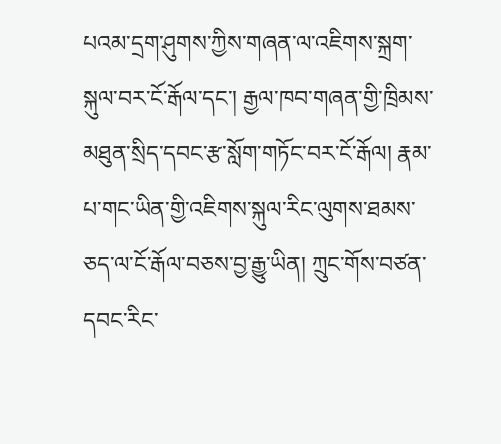པའམ་དྲག་ཤུགས་ཀྱིས་གཞན་ལ་འཇིགས་སྐྲག་སྐུལ་བར་ངོ་རྒོལ་དང་། རྒྱལ་ཁབ་གཞན་གྱི་ཁྲིམས་མཐུན་སྲིད་དབང་རྩ་སློག་གཏོང་བར་ངོ་རྒོལ། རྣམ་པ་གང་ཡིན་གྱི་འཇིགས་སྐུལ་རིང་ལུགས་ཐམས་ཅད་ལ་ངོ་རྒོལ་བཅས་བྱ་རྒྱུ་ཡིན། ཀྲུང་གོས་བཙན་དབང་རིང་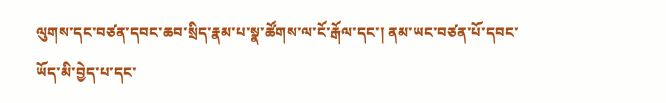ལུགས་དང་བཙན་དབང་ཆབ་སྲིད་རྣམ་པ་སྣ་ཚོགས་ལ་ངོ་རྒོལ་དང་། ནམ་ཡང་བཙན་པོ་དབང་ཡོད་མི་བྱེད་པ་དང་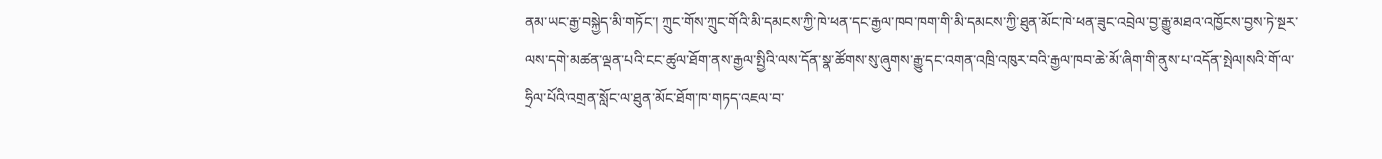ནམ་ཡང་རྒྱ་བསྐྱེད་མི་གཏོང་། ཀྲུང་གོས་ཀྲུང་གོའི་མི་དམངས་ཀྱི་ཁེ་ཕན་དང་རྒྱལ་ཁབ་ཁག་གི་མི་དམངས་ཀྱི་ཐུན་མོང་ཁེ་ཕན་ཟུང་འབྲེལ་བྱ་རྒྱུ་མཐའ་འཁྱོངས་བྱས་ཏེ་སྔར་ལས་དགེ་མཚན་ལྡན་པའི་ངང་ཚུལ་ཐོག་ནས་རྒྱལ་སྤྱིའི་ལས་དོན་སྣ་ཚོགས་སུ་ཞུགས་རྒྱུ་དང་འགན་འཁྲི་འཁུར་བའི་རྒྱལ་ཁབ་ཆེ་མོ་ཞིག་གི་ནུས་པ་འདོན་སྤེལ།སའི་གོ་ལ་ཧྲིལ་པོའི་འགྲན་སློང་ལ་ཐུན་མོང་ཐོག་ཁ་གཏད་འཇལ་བ་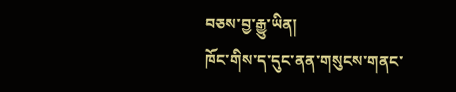བཅས་བྱ་རྒྱུ་ཡིན།
ཁོང་གིས་ད་དུང་ནན་གསུངས་གནང་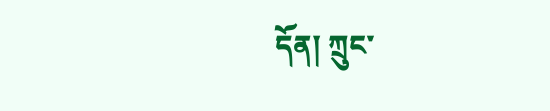དོན། ཀྲུང་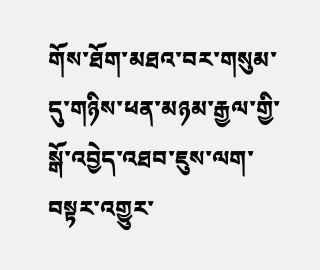གོས་ཐོག་མཐའ་བར་གསུམ་དུ་གཉིས་ཕན་མཉམ་རྒྱལ་གྱི་སྒོ་འབྱེད་འཐབ་ཇུས་ལག་བསྟར་འགྱུར་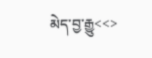མེད་བྱ་རྒྱུ<<>